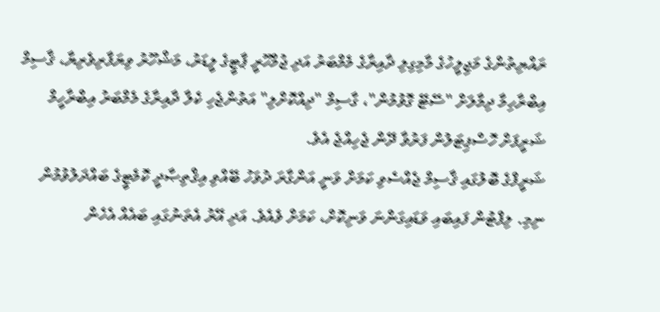ރައްޔިތުންގެ މަޖިލީހުގެ މާމިގިލި ދާއިރާގެ މެމްބަރު އަދި ޖުމްހޫރީ ޕާޓީގެ ލީޑަރު، މަޝްހޫރު ވިޔަފާރިވެރިޔާ، ޤާސިމް އިބްރާހިމާ ދިމާލަށް "ސޭޓޭ ގޮވުމުން"، ގާސިމް "ދިއްކޮށްލި" އަތުންޖެހި ކެލާ ދާއިރާގެ މެމްބަރު އިބްރާހީމް ޝަރީފަށް ހޮސްޕިޓަލުން ފަރުވާ ދޭން ޖެހިއްޖެ އެވެ.
ޝަރީފްގެ ބޮލުގައި ޤާސިމް ޖެއްސެވި ކަމަށް ވަނީ އަންގާރަ ދުވަހު ބޭއްވި އިޤްތިޞާދީ ކޮމެޓީގެ ބައްދަލުވުމުން ނިމި. ލިފްޓުން ފައިބައި ވަޑައިގަންނަ ވަނިކޮށް، ކަމަށް ވެއެވެ. އަދި އޭރު އެތަނުގައި ބައެއް އެހެން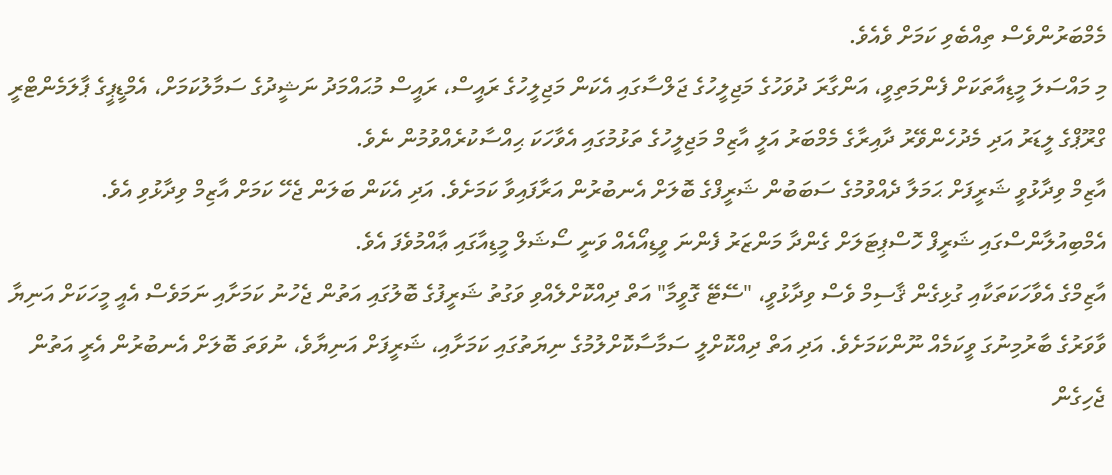މެމްބަރުންވެސް ތިއްބެވި ކަމަށް ވެއެވެ.
މި މައްސަލަ މީޑިއާތަކަށް ފެންމަތިވީ، އަންގާރަ ދުވަހުގެ މަޖިލީހުގެ ޖަލްސާގައި އެކަން މަޖިލީހުގެ ރައީސް، ރައީސް މުޙައްމަދު ނަޝީދުގެ ސަމާލުކަމަށް، އެމްޑީޕީގެ ޕާލަމެންޓްރީ ގްރޫޕްގެ ލީޑަރު އަދި މެދުހެންވޭރު ދާއިރާގެ މެމްބަރު އަލީ އާޒިމް މަޖިލީހުގެ ތަޅުމުގައި އެވާހަކަ ޙިއްސާކުރެއްވުމުން ނެވެ.
އާޒިމް ވިދާޅުވީ ޝަރީފަށް ޙަމަލާ ދެއްވުމުގެ ސަބަބުން ޝަރީފްގެ ބޮލަށް އެނބުރުން އަރާފައިވާ ކަމަށެވެ. އަދި އެކަން ބަލަން ޖެހޭ ކަމަށް އާޒިމް ވިދާޅުވި އެވެ.
އެމްބިއުލާންސްގައި ޝަރީފް ހޮސްޕިޓަލަށް ގެންދާ މަންޒަރު ފެންނަ ވީޑިއޯއެއް ވަނީ ސޯޝަލް މީޑިއާގައި ޢާއްމުވެފަ އެވެ.
އާޒިމްގެ އެވާހަކަތަކާއި ގުޅިގެން ޤާސިމް ވެސް ވިދާޅުވީ، "ސޭޓޭ ގޮވީމާ" އަތް ދިއްކޮށްލެއްވި ވަގުތު ޝަރީފުގެ ބޮލުގައި އަތުން ޖެހުނު ކަމަށާއި ނަމަވެސް އެއީ މީހަކަށް އަނިޔާ ވާވަރުގެ ބާރުމިނުގަ ވީކަމެއް ނޫންކަމަށެވެ. އަދި އަތް ދިއްކޮށްލީ ސަމާސާކޮށްލުމުގެ ނިޔަތުގައި ކަމަށާއި، ޝަރީފަށް އަނިޔާވެ، ނުވަތަ ބޮލަށް އެނބުރުން އެރީ އަތުން ޖެހިގެން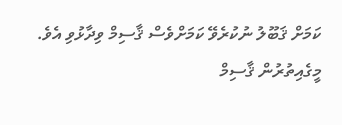ކަމަށް ޤަބޫލު ނުކުރެވޭ ކަމަށްވެސް ޤާސިމް ވިދާޅުވި އެވެ.
މީގެއިތުރުން ޤާސިމް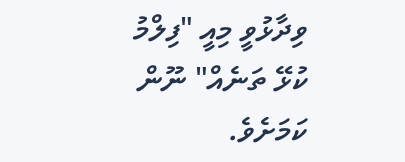ވިދާޅުވީ މިއީ "ފިލްމު ކުޅޭ ތަނެއް" ނޫން ކަމަށެވެ.